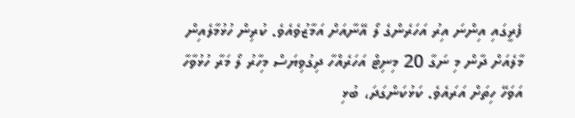ފެރީގައި އިންނަ އިރު އަހަރެންގެ ލޯ އޭނާއަށް އަމާޒުވެއެވެ. ކުރިން ހުޅުމާލެއިން މާލެއަށް ދާން މި ނަގާ 20 މިނިޓް އަހަރެއްހާ ދިގުވިޔަސް މިހާރު ލޯ މަރާ ހުޅުވާހާ އަވަހޭ ހިތަށް އަރައެވެ. ކަޅުކަންގަދަ، ބުޅި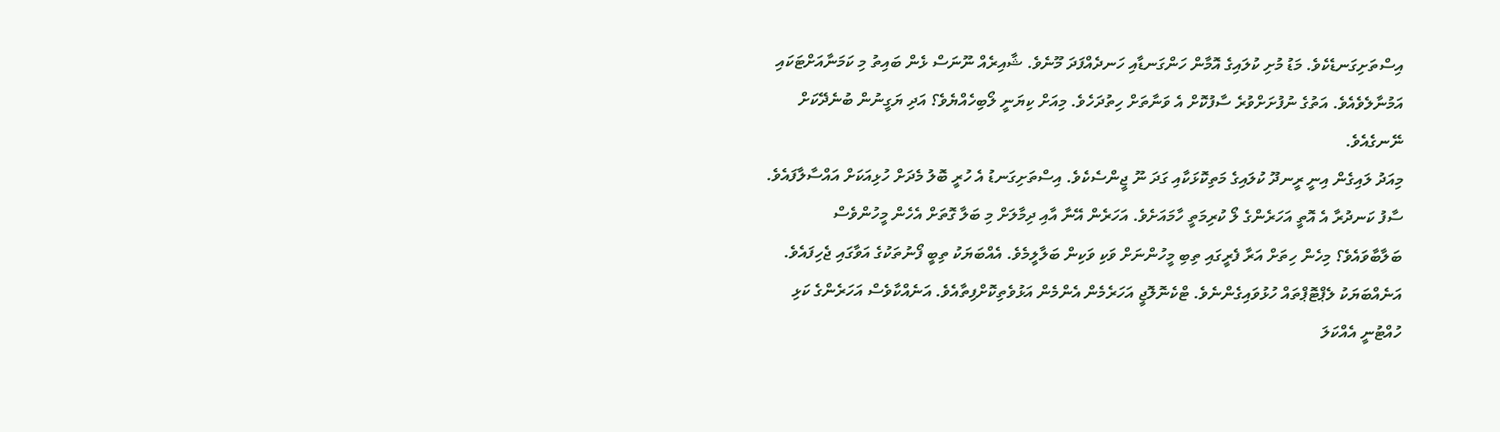އިސްތަށިގަނޑެކެވެ. މަޑު މުށި ކުލައިގެ އޮމާން ހަންގަނޑާއި ހަނދެއްފަދަ މޫނެވެ. ޝާއިރެއް ނޫނަސް ޅެން ބައިތު މި ކަމަނާއަށްޓަކައި އަމުނާލެވެއެވެ. އަތުގެ ނުފުށަށްވުރެ ސާފުކޮށް އެ ވަނާތަށް ހިތުދަހެވެ. މިއަށް ކިޔަނީ ލޯބިހެއްޔެވެ؟ އަދި ޔަގީނުން ބުނެދޭކަށް ނޭނގެއެވެ.
މިއަދު ލައިގެން އިނީ ރީނދޫ ކުލައިގެ މަތިކޮޅަކާއި ގަދަ ނޫ ޖީންސެކެވެ. އިސްތަށިގަނޑު އެ ހުރީ ބޮލު މެދަށް ހުޅިއަކަށް އައްސާލާފައެވެ. ސާފު ކަނދުރާ އެ އޮތީ އަހަރެންގެ ލޯ ކުރިމަތީ ހާމައަށެވެ. އަހަރެން އޭނާ އާއި ދިމާލަށް މި ބަލާ ގޮތަށް އެހެން މީހުންވެސް ބަލާބާވައެވެ؟ މިހެން ހިތަށް އަރާ ފެރީގައި ތިބި މީހުންނަށް ވަކި ވަކިން ބަލާލީމެވެ. އެއްބަޔަކު ތިބީ ފޯނުތަކުގެ އަވާގައި ޖެހިފައެވެ. އަނެއްބަޔަކު ލެޕްޓޮޕްތައް ހުޅުވައިގެންނެވެ. ޓްކެނޮލޮޖީ އަހަރެމެން އެންމެން އަޅުވެތިކޮށްފިތާއެވެ. އަނެއްކާވެސް އަހަރެންގެ ކަޅި ހުއްޓުނީ އެއްކަލަ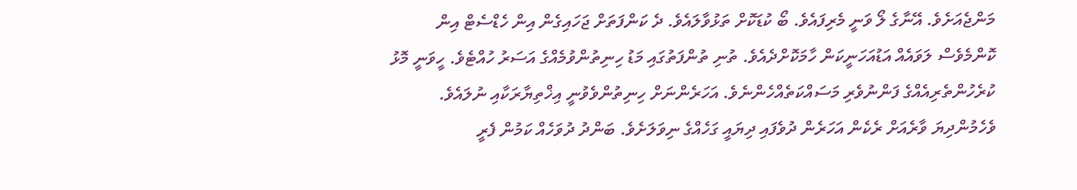މަންޖެއަށެވެ. އޭނާގެ ލޯ ވަނީ މެރިފައެވެ. ބޯ ކުޑަކޮށް ތަޅުވާލައެވެ. ދެ ކަންފަތަށް ޖަހައިގެން އިން ހެޑްސެޓް އިން ކޮންމެވެސް ލަވައެއް އަޑުއަހަނީކަން ހާމަކޮށްދެއެވެ. ތުނި ތުންފަތުގައި މަޑު ހިނިތުންވުމެއްގެ އަސަރު ހުއްޓެވެ. ހީވަނީ މޮޅު ކުރެހުންތެރިއެއްގެ ފަންނުވެރި މަސައްކަތެއްހެންނެވެ. އަހަރެންނަށް ހިނިތުންވެވުނީ އިޚްތިޔާރަކާއި ނުލައެވެ.
ވެހެމުންދިޔަ ވާރެއަށް ރެކެން އަހަރެން ދުވެފައި ދިޔައީ ގަހެއްގެ ނިވަލަށެވެ. ބަންދު ދުވަހެއް ކަމުން ފެރީ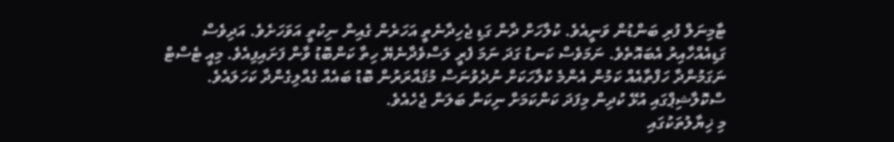ޓާމިނަލް ފުރި ބަންޑުން ވަނީއެވެ. ކުލާހަށް ދާން ގަޑި ޖެހިދާނެތީ އަހަރެން ގެއިން ނިކުތީ އަވަހަށެވެ. އަދިވެސް ގަޑިއެއްހާއިރު އެބައޮތެވެ. ނަމަވެސް ކަނޑު ގަދަ ނަމަ ފެރީ ލަސްވެދާނެޔޭ ހިތާ ކަންބޮޑު ވާން ފަށައިފިއެވެ. މިއީ ޓެސްޓް ނަގަމުންދާ ހަފްތާއެއް ކަމުން އެންމެ ކުލާހަކަށް ނުދެވުނަސް މުޤައްރަރުން ބޮޑު ބައެއް ގެއްލިގެންދާ ކަހަލައެވެ. ސްކޮލާޝިޕްގައި އުޅޭ ކުދިން މިފަދަ ކަންކަމަށް ނިކަން ބަލަން ޖެހެއެވެ.
މި ޚިޔާލުތަކުގައި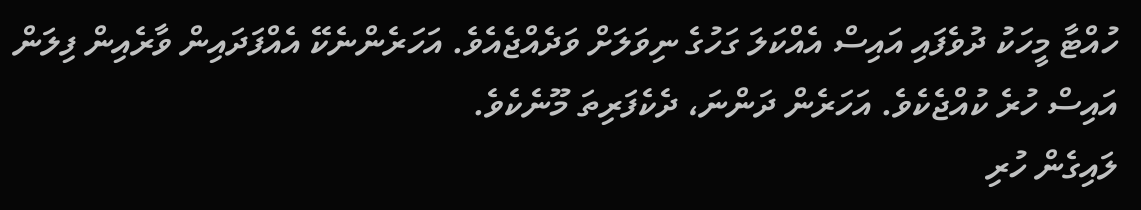ހުއްޓާ މީހަކު ދުވެފައި އައިސް އެއްކަލަ ގަހުގެ ނިވަލަށް ވަދެއްޖެއެވެ. އަހަރެންނެކޭ އެއްފަދައިން ވާރެއިން ފިލަން އައިސް ހުރެ ކުއްޖެކެވެ. އަހަރެން ދަންނަ، ދެކެފަރިތަ މޫނެކެވެ.
ލައިގެން ހުރި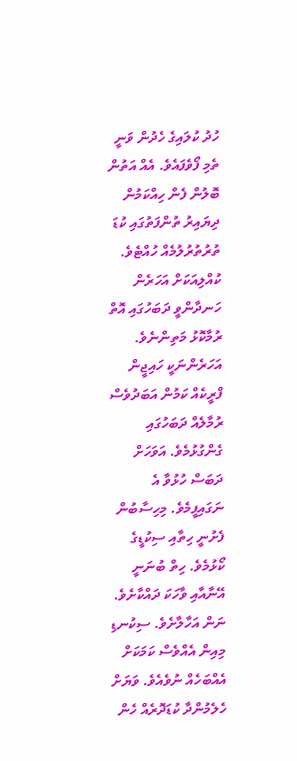ހުދު ކުލައިގެ ހެދުން ވަނީ ތެމި ފޯވެފައެވެ. އެއް އަތުން ބޮލުން ފެން ހިއްކަމުން ދިޔައިރު ތުންފަތުގައި ކުޑަ ތުރުތުރުލުމެއް ހުއްޓެވެ. ކުއްލިއަކަށް އަހަރެން ހަނދާންވީ ދަބަހުގައި އޮތް ރުމާކޮޅު މަތިންނެވެ. އަހަރެންނަކީ ހައިޖީން ފްރީކެއް ކަމުން އަބަދުވެސް ރުމާލެއް ދަބަހުގައި ގެންގުޅުމެވެ. އަވަހަށް ދަބަސް ހުޅުވާ އެ ނަގައިފީމެވެ. މިހިސާބުން ފެށުނީ ހިތާއި ސިކުޑީގެ ކޯޅުމެވެ. ހިތް ބުނަނީ އޭނާއާއި ވާހަކަ ދައްކާށެވެ. ނަން އަހާލާށެވެ. ސިކުނޑި މިއިން އެއްވެސް ކަމަކަށް އެއްބަހެއް ނުވެއެވެ. ވަޔަށް ހެލެމުންދާ ކުޑަދޮރެއް ހެން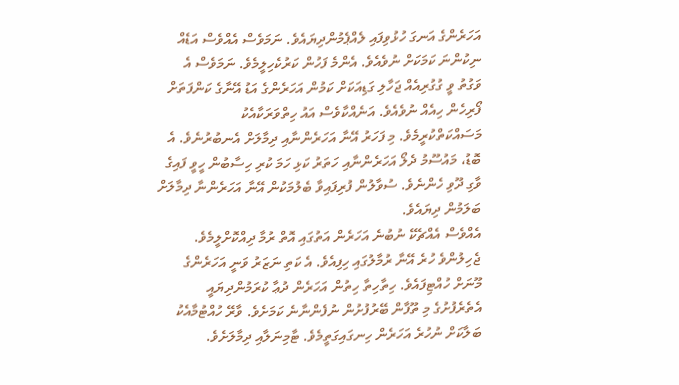އަހަރެންގެ އަނގަ ހުޅުވިފައި ލެއްޕެމުންދިޔައެވެ. ނަމަވެސް އެއްވެސް އަޑެއް ނިކުންނަ ކަމަކަށް ނުވެއެވެ. އެންމެ ފަހުން ކަރުކެހިލީމެވެ. ނަމަވެސް އެ ވަގުތު ވީ ގުގުރިއެއް ޖަހާލި ގަޑިއަކަށް ކަމުން އަހަރެންގެ އަޑު އޭނާގެ ކަންފަތަށް ފޯރިހެން ހިއެއް ނުވެއެވެ. އަނެއްކާވެސް އައު ހިތްވަރަކާއެކު މަސައްކަތްކުރީމެވެ. މި ފަހަރު އޭނާ އަހަރެންނާއި ދިމާލަށް އެނބުރުނެވެ. އެ ބޮޑު، މައުސޫމު ދެލޯ އަހަރެންނާއި ހަތަރު ކަޅި ހަމަ ކުރި ހިސާބުން ހީވީ ފައިގެ ވާގި ދޫވި ހެންނެވެ. ސުވާލުން ފުރިފައިވާ ބެލުމަކުން އޭނާ އަހަރެންނާ ދިމާލަށް ބަލަމުން ދިޔައެވެ.
އެއްވެސް އެއްޗެކޭ ނުބުނެ އަހަރެން އަތުގައި އޮތް ރުމާ ދިއްކޮށްލީމެވެ. ޖެހިލުންވެ ހުރެ އޭނާ ރުމާލުގައި ހިފިއެވެ. އެ ކަތި ނަޒަރު ވަނީ އަހަރެންގެ މޫނަށް ހުއްޓިފައެވެ. ހިތާހިތާ ހިތުން އަހަރެން ދުޢާ ކުރަމުންދިޔައީ އެތެރެފުށުގެ މި ތޫފާން ބޭރުފުށުން ނުފެންނާނެ ކަމަށެވެ. ވާރޭ ހުއްޓުމާއެކު ބަލާކަށް ނުހުރެ އަހަރެން ހިނގައިގަތީމެވެ. ޓާމިނަލާއި ދިމާލަށެވެ.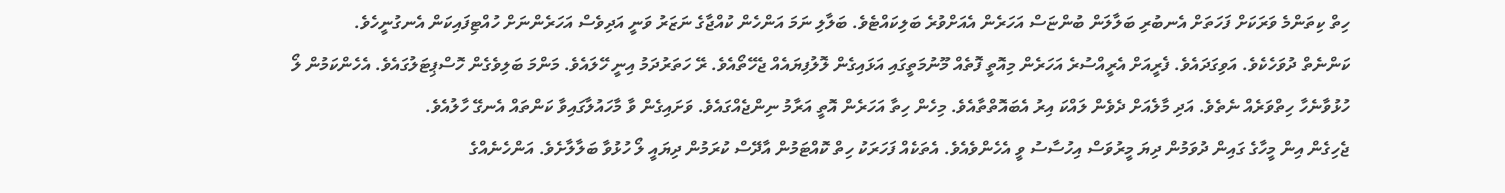ހިތް ކިތަންމެ ވަރަކަށް ފަހަތަށް އެނބުރި ބަލާލަން ބުންޏަސް އަހަރެން އެއަށްވުރެ ބަލިކައްޓެވެ. ބަލާލި ނަމަ އަންހެން ކުއްޖާގެ ނަޒަރު ވަނީ އަދިވެސް އަހަރެންނަށް ހުއްޓިފައިކަން އެނގުނީހެވެ.
ކަންނެތް ދުވަހެކެވެ. އަވިގަދައެވެ. ފެރީއަށް އެރީއްސުރެ އަހަރެން މިއޮތީ ފޮތެއް މޫނުމަތީގައި އަޅައިގެން ލޮލުފިޔައެއް ޖެހޭތޯއެވެ. ރޭ ހަތަރުދަމު އިނީ ހޭލައެވެ. މަންމަ ބަލިވެގެން ހޮސްޕިޓަލުގައެވެ. އެހެންކަމުން ލޯ ހުޅުވާނެހާ ހިތްވަރެއް ނެތެވެ. އަދި މާލެއަށް ދެވެން ލައްކަ އިރު އެބައޮތްތާއެވެ. މިހެން ހިތާ އަހަރެން އޮތީ އަރާމު ނިންޖެއްގައެވެ. ވަށައިގެން ވާ މާހައުލާގައިވާ ކަންތައް އެނގޭ ހާލުއެވެ.
ޖެހިގެން އިން މީހާގެ ގައިން ދުވަމުން ދިޔަ މީރުވަސް އިހުސާސު ވީ އެހެންވެއެވެ. އެތަކެއް ފަހަރަކު ހިތް ކޮއްޓަމުން އާދޭސް ކުރަމުން ދިޔައީ ލޯ ހުޅުވާ ބަލާލާށެވެ. އަންހެނެއްގެ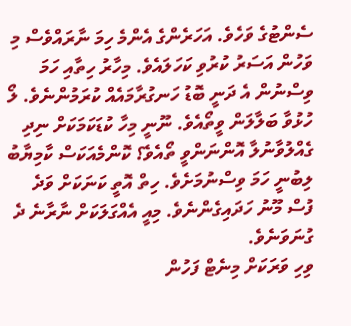ސެންޓުގެ ވަހެވެ. އަހަރެންގެ އެންމެ ހިމަ ނާރައްވެސް މި ވަހުން އަސަރު ކުރުވި ކަހަލައެވެ. މިހާރު ހިތާއި ހަމަ ވިސްނުން އެ ދަނީ ބޮޑު ހަނގުރާމައެއް ކުރަމުންނެވެ. ލޯ ހުޅުވާ ބަލާލަން ވީތޯއެވެ. ނޫނީ މިހާ ކުޑަކަމަކަށް ނިދި ގެއްލުވާނުލާ އޮންނަންވީ ތޯއެވެ؟ ކޮންމެއަކަސް ކާމިޔާބު ލިބުނީ ހަމަ ވިސްނުމަށެވެ. ހިތް އޮތީ ކަނަކަށް ވަދެ ފުސް މޫނު ހަދައިގެންނެވެ. މިއީ އެއްގަލަކަށް ނާރާނެ ދެ ގުނަވަނެވެ.
ވިހި ވަރަކަށް މިނެޓް ފަހުން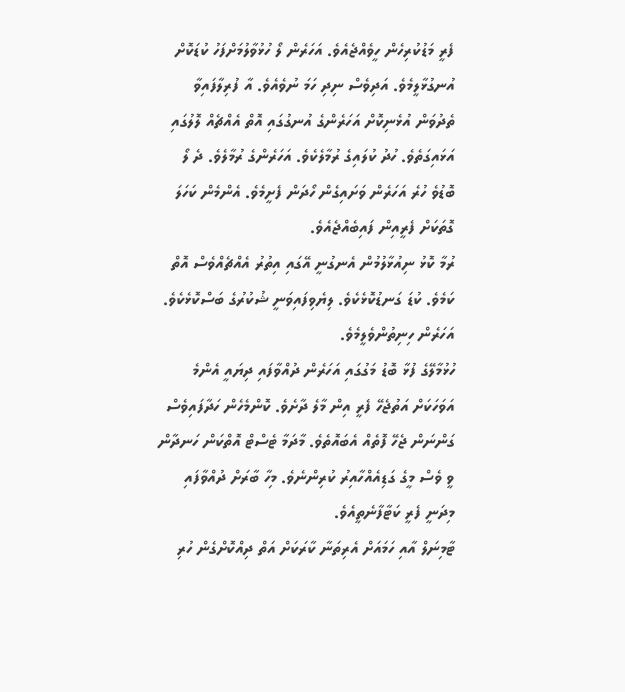ފެރީ މަޑުކުރިހެން ހީވެއްޖެއެވެ. އަހަރެން ލޯ ހުޅުވާލުމަށްފަހު ކުޑަކޮށް އުނގުޅާލީމެވެ. އަދިވެސް ނިދި ހަމަ ނުވެއެވެ. އާ ފުރިލާފައިވާ ތެދުވަން އުޅެނިކޮށް އަހަރެންގެ އުނގުގައި އޮތް އެއްޗެއް ލޮލުގައި އަޅައިގަތެވެ. ހުދު ކުލައިގެ ރުމާލެކެވެ. އަހަރެންގެ ރުމާލެވެ. ދެ ލޯ ބޮޑުވެ ހުރެ އަހަރެން ވަށައިގެން ހޯދަން ފެށީމެވެ. އެންމެން ކަހަލަ ގޮތަކަށް ފެރީއިން ފައިބެއްޖެއެވެ.
ރުމާ ކޮޅު ނިއުޅާލުމުން އެނގުނީ އޭގައި އިތުރު އެއްޗެއްވެސް އޮތް ކަމެވެ. ކުޑަ ގަނޑުކޮޅެކެވެ. ލިޔެވިފައިވަނީ ޝުކުރުގެ ބަސްކޮޅެކެވެ. އަހަރެން ހިނިތުންވެލީމެވެ.
ހުޅުމާލޭގެ ފުޅާ ބޮޑު މަގުގައި އަހަރެން ދުއްވާފައި ދިޔައީ އެންމެ އަވަހަކަށް އަތުޖެހޭ ފެރީ އިން މާލެ ދާށެވެ. ކޮންމެހެން ހަދާފައިވެސް ގަންނަން ޖެހޭ ފޮތެއް އެބައޮތެވެ. މާދަމާ ޓެސްޓް އޮތްކަން ހަނދާން ވީ ވެސް މީގެ ގަޑިއެއްހާއިރު ކުރިންނެވެ. މިހާ ބާރަށް ދުއްވާފައި މިދަނީ ފެރީ ކަޓާފާނެތީއެވެ.
ޓާމިނަލް އާއި ހަމައަށް އެރިތަނާ ކާރަކަށް އަތް ދިއްކޮށްގެން ހުރި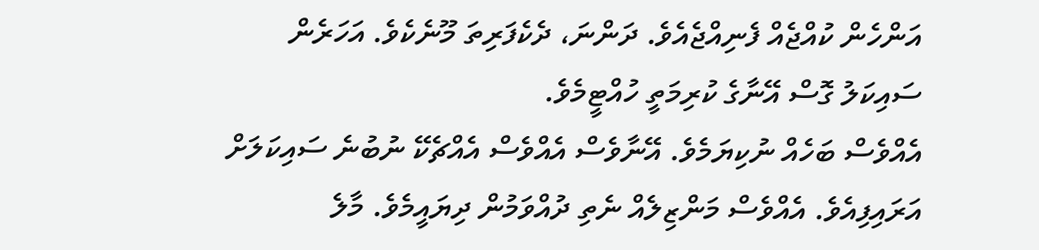އަންހެން ކުއްޖެއް ފެނިއްޖެއެވެ. ދަންނަ، ދެކެފަރިތަ މޫނެކެވެ. އަހަރެން ސައިކަލު ގޮސް އޭނާގެ ކުރިމަތީ ހުއްޓީމެވެ.
އެއްވެސް ބަހެއް ނުކިޔަމެވެ. އޭނާވެސް އެއްވެސް އެއްޗެކޭ ނުބުނެ ސައިކަލަށް އަރައިފިއެވެ. އެއްވެސް މަންޒިލެއް ނެތި ދުއްވަމުން ދިޔައީމެވެ. މާލެ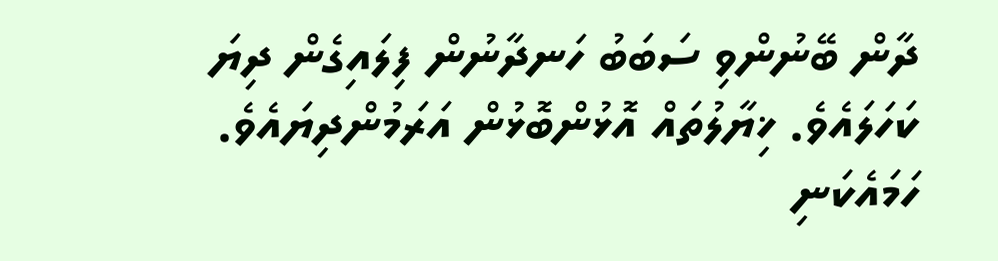ދާން ބޭނުންވި ސަބަބު ހަނދާނުން ފިލައިގެން ދިޔަ ކަހަލައެވެ. ޚިޔާލުތައް އޮޅުންބޮޅުން އަރަމުންދިޔައެވެ. ހަމައެކަނި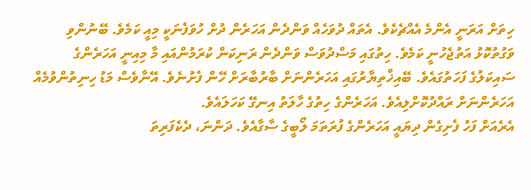ހިތަށް އަރަނީ އެންމެ އެއްޗެކެވެ. އެތައް ދުވަހެއް ވަންދެން އަހަރެން ދުށް ހުވަފެނަކީ މިއީ ކަމެވެ. ބޭނުންވި ވަގުތުކޮޅު އަތުޖެހުނީ ކަމެވެ. ހިތުގައި މަސްދުވަސް ވަންދެން ރަނިކަން ކުރަމުންއައި މާ މިއިނީ އަހަރެންގެ ސައިކަލުގެ ފަހަތުގައެވެ. ބޭއިޚްތިޔާރުގައި އަހަރެންނަށް ބާރުބާރަށް ހޭން ފެށުނެވެ. އޭނާވެސް މަޑު ހިނިތުންވުމެއް އަހަރެންނަށް ރައްދުކޮށްލިއެވެ. އަހަރެންގެ ހިތުގެ ހާލަތު އިނގޭ ކަހަލައެވެ.
އެރެއަށް ފަހު ފެށިގެން ދިޔައީ އަހަރެންގެ ފުރަތަމަ ލޯބީގެ ސާގާއެވެ. ދަންނަ، ދެކެފަރިތަ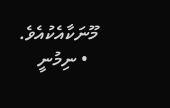މޫނަކާއެކުއެވެ.
  • ނިމުނީ